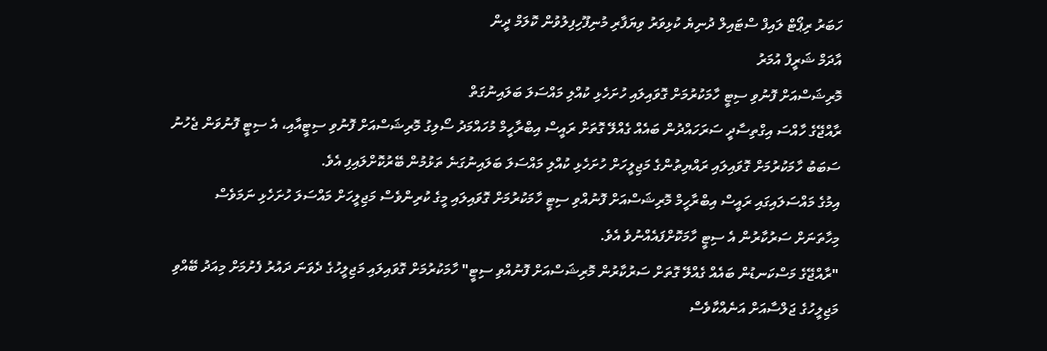ހަބަރު ރިޕޯޓް ލައިފް ސްޓައިލް ދުނިޔެ ކުޅިވަރު ވިޔަފާރި މުނިފޫހިފިލުވުން ކޮލަމް ދީން
އާދަމް ޝަރީފް އުމަރު
މޮރިޝަސްއަށް ފޮނުވި ސިޓީ ހާމަކުރުމަށް ގޮވައިލައި ހުށަހެޅި ކުއްލި މައްސަލަ ބަލައިނުގަތް
ރާއްޖޭގެ ހާއްސަ އިގްތިސާދީ ސަރަހައްދުން ބައެއް ގެއްލޭ ގޮތަށް ރައީސް އިބްރާހީމް މުހައްމަދު ސޯލިގު މޮރިޝަސްއަށް ފޮނުވި ސިޓީއާއި، އެ ސިޓީ ފޮނުވަން ޖެހުނު ސަބަބު ހާމަކުރުމަށް ގޮވައިލައި ރައްޔިތުންގެ މަޖިލީހަށް ހުށަހެޅި ކުއްލި މައްސަލަ ބަލައިނުގަނެ ތަޅުމުން ބޭރުކޮށްލައިފި އެވެ.
އިމުގެ މައްސަލައިގައި ރައީސް އިބްރާހީމް މޮރިޝަސްއަށް ފޮނުއްވި ސިޓީ ހާމަކުރުމަށް ގޮވައިލައި މީގެ ކުރިންވެސް މަޖިލީހަށް މައްސަލަ ހުށަހެޅި ނަމަވެސް މިހާތަނަށް ސަރުކާރުން އެ ސިޓީ ހާމަކޮށްފައެއްނުވެ އެވެ.
"ރާއްޖޭގެ މަސްކަނޑުން ބައެއް ގެއްލޭ ގޮތަށް ސަރުކާރުން މޮރިޝަސްއަށް ފޮނުއްވި ސިޓީ" ހާމަކުރުމަށް ގޮވައިލައި މަޖިލީހުގެ ދެވަނަ ދައުރު ފެށުމަށް މިއަދު ބޭއްވި މަޖިލީހުގެ ޖަލްސާއަށް އަނެއްކާވެސް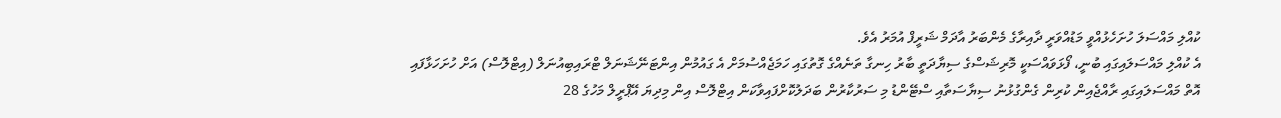ކުއްލި މައްސަލަ ހުށަހެޅުއްވީ މަޑުއްވަރީ ދާއިރާގެ މެންބަރު އާދަމް ޝަރީފް އުމަރު އެވެ.
އެ ކުއްލި މައްސަލައިގައި ބުނީ، ފޯޅަވައްސަކީ މޮރިޝަސްގެ ސިޔާދަތީ ބާރު ހިނގާ ތަނެއްގެ ގޮތުގައި ހަމަޖެއްސުމަށް އެ ގައުމުން އިންޓަނޭޝަނަލް ޓްރައިބިއުނަލް (އިޓްލޮސް) އަށް ހުށަހަޅާފައި އޮތް މައްސަލައިގައި ރާއްޖެއިން ކުރިން ގެންގުޅުނު ސިޔާސަތާއި ސްޓޭންޑު މި ސަރުކާރުން ބަދަލުކޮށްފައިވާކަން އިޓްލޮސް އިން މިދިޔަ އޭޕްރީލް މަހުގެ 28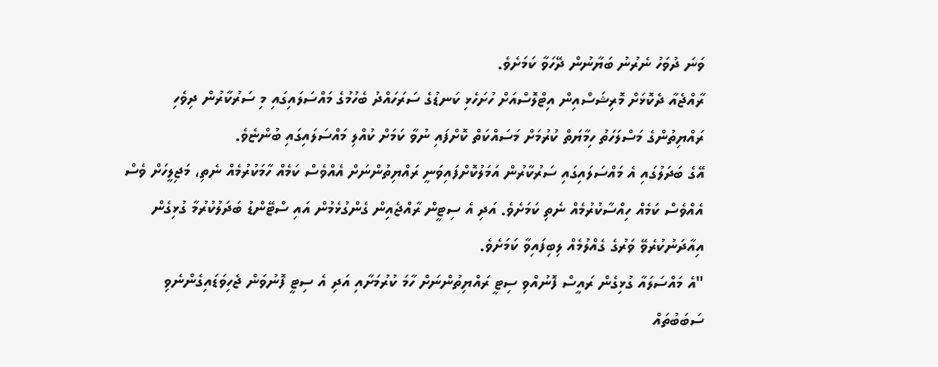ވަނަ ދުވަހު ނެރުނު ބަޔާނުން ދޭހަވާ ކަމަށެވެ.
ރާއްޖެއާ ދެކޮޅަށް މޮރިޝަސްއިން އިޓްލޮސްއަށް ހުށަހެޅި ކަނޑުގެ ސަރަހައްދު ބެހުމުގެ މައްސަލައިގައި މި ސަރުކާރުން ދިވެހި ރައްޔިތުންގެ މަސްލަހަތު ހިމާޔަތް ކުރުމަށް މަސައްކަތް ކޮށްފައި ނުވާ ކަމަށް ކުއްލި މައްސަލައިގައި ބުންޏެވެ.
އޭގެ ބަދަލުގައި އެ މައްސަލައިގައި ސަރުކާރުން އަމަލުކޮށްފައިވަނީ ރައްޔިތުންނަށް އެއްވެސް ކަމެއް ހާމަކުރުމެއް ނެތި، މަޖިލީހަށް ވެސް އެއްވެސް ކަމެއް ހިއްސާކުރުމެއް ނެތި ކަމަށެވެ. އަދި އެ ސިޓީން ރާއްޖެއިން ގެންގުޅެމުން އައި ސްޓޭންޑު ބަދަލުކުރުމާ ގުޅިގެން އިއާދަނުކުރެވޭ ވަރުގެ ގެއްލުމެއް ލިބިފައިވާ ކަމަށެވެ.
"އެ މައްސަލައާ ގުޅިގެން ރައީސް ފޮނުއްވި ސިޓީ ރައްޔިތުންނަށް ހާމަ ކުރުމަށާއި އަދި އެ ސިޓީ ފޮނުވަން ޖެހިވަޑައިގެންނެވި ސަބަބުތައް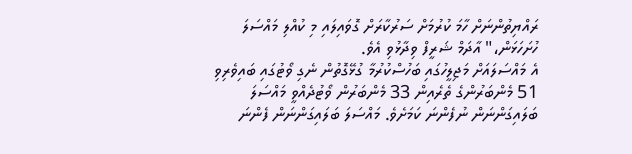ރައްޔިތުންނަށް ހާމަ ކުރުމަށް ސަރުކާރަށް ގޮވައިލައި މި ކުއްލި މައްސަލަ ހުށަހަޅަން،" އާދަމް ޝަރީފް ވިދާޅުވި އެވެ.
އެ މައްސަލައަށް މަޖިލީހުގައި ބަހުސްކުރުމާ ގުޅޭގޮތުން ނެގި ވޯޓުގައި ބައިވެރިވި 51 މެންބަރުންގެ ތެރެއިން 33 މެންބަރުން ވޯޓުދެއްވީ މައްސަލަ ބަލައިގަންނަން ނުފެންނަ ކަމަށެވެ. މައްސަލަ ބަލައިގަންނަން ފެންނަ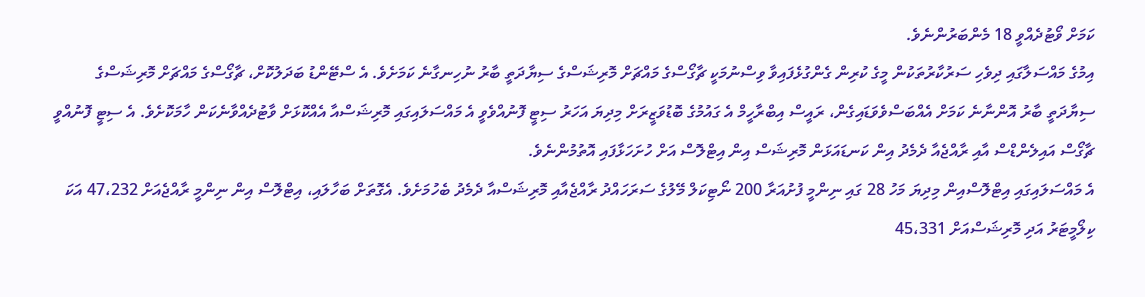ކަމަށް ވޯޓުދެއްވީ 18 މެންބަރުންނެވެ.
އިމުގެ މައްސަލާގައި ދިވެހި ސަރުކާރުތަކުން މީގެ ކުރިން ގެންގުޅެފައިވާ ވިސްނުމަކީ ޗާގޯސްގެ މައްޗަށް މޮރިޝަސްގެ ސިޔާދަތީ ބާރު ނުހިނގާނެ ކަމަށެވެ. އެ ސްޓޭންޑު ބަދަލުކޮށް، ޗާގޯސްގެ މައްޗަށް މޮރިޝަސްގެ ސިޔާދަތީ ބާރު އޮންނާނެ ކަމަށް އެއްބަސްވެވަޑައިގެން، ރައީސް އިބްރާހީމް އެ ގައުމުގެ ބޮޑުވަޒީރަށް މިދިޔަ އަހަރު ސިޓީ ފޮނުއްވެވީ އެ މައްސަލައިގައި މޮރިޝަސްއާ އެއްކޮޅަށް ވާޓުދެއްވާނެކަން ހާމަކޮށެވެ. އެ ސިޓީ ފޮނުއްވީ ޗާގޯސް އައިލެންޑްސް އާއި ރާއްޖެއާ ދެމެދު އިން ކަނޑައަޅަން މޮރިޝަސް އިން އިޓްލޮސް އަށް ހުށަހަޅާފައި އޮތުމުންނެވެ.
އެ މައްސަލައިގައި އިޓްލޮސްއިން މިދިޔަ މަހު 28 ގައި ނިންމީ ފުށުއަރާ 200 ނޯޓިކަލް މޭލުގެ ސަރަހައްދު ރާއްޖެއާއި މޮރިޝަސްއާ ދެމެދު ބެހުމަށެވެ. އެގޮތަށް ބަހާލައި، އިޓްލޮސް އިން ނިންމީ ރާއްޖެއަށް 47،232 އަކަ ކިލޯމީޓަރު އަދި މޮރިޝަސްއަށް 45،331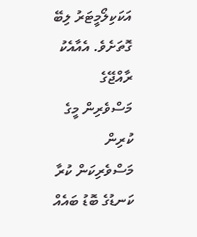އަކަކިލޯމީޓަރު ލިބޭ ގޮތަށެވެ. އެއާއެކު ރާއްޖޭގެ މަސްވެރިން މީގެ ކުރިން މަސްވެރިކަން ކުރާ ކަނޑުގެ ބޮޑު ބައެއް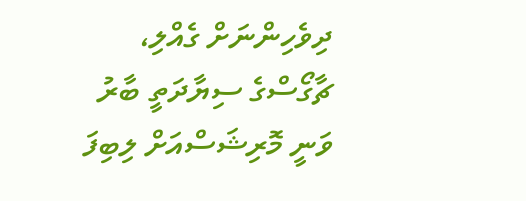ދިވެހިންނަށް ގެއްލި، ޗާގޯސްގެ ސިޔާދަތީ ބާރު ވަނީ މޮރިޝަސްއަށް ލިބިފަ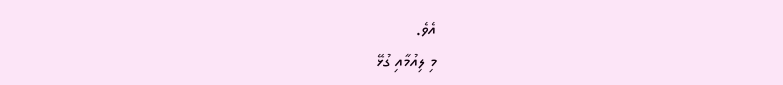އެވެ.
މި ލިއުމާއި ގުޅޭ